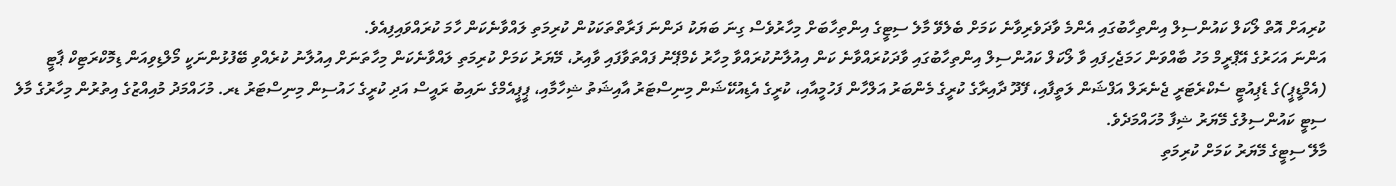ކުރިއަށް އޮތް ލޯކަލް ކައުންސިލް އިންތިހާބުގައި އެންމެ ވާދަވެރިވާނެ ކަމަށް ބެލެވޭ މާލެ ސިޓީގެ އިންތިހާބަށް މިހާރުވެސް ގިނަ ބަޔަކު ދަންނަ ފަރާތްތަކަކުން ކުރިމަތި ލައްވާނެކަން ހާމަ ކުރައްވައިފިއެވެ.
އަންނަ އަހަރުގެ އޭޕްރީމް މަހު ބާއްވަން ހަމަޖެހިފައި ވާ ލޯކަލް ކައުންސިލް އިންތިހާބުގައި ވާދަކުރައްވާނެ ކަން އިއުލާނުކުރައްވާ މިހާރު ކެމްޕޭނު ފައްތަވާފައި ވާއިރު، މޭޔަރު ކަމަށް ކުރިމަތި ލައްވާނެކަން މިހާތަނަށް އިއުލާނު ކުރެއްވި ބޭފުޅުންނަކީ މޯލްޑިވިއަން ޑިމޮކްރަޓިކް ޕާޓީ (އެމްޑީޕީ)ގެ ޑެޕިއުޓީ ސެކްރެޓަރީ ޖެނެރަލް އަފްޝަން ލަތީފާއި، ފޭދޫ ދާއިރާގެ ކުރީގެ މެންބަރު އަލްހާން ފަހުމީއާއި، ކުރީގެ އެޑިއުކޭޝަން މިނިސްޓަރު އާއިޝަތު ޝިހާމާއި، ޕީޕީއެމްގެ ނައިބު ރައީސް އަދި ކުރީގެ ހައުސިން މިނިސްޓަރު ޑރ. މުހައްމަދު މުއިއްޒުގެ އިތުރުން މިހާރުގެ މާލެ ސިޓީ ކައުންސިލުގެ މޭޔަރު ޝިފާ މުހައްމަދެވެ.
މާލޭ ސިޓީގެ މޭޔަރު ކަމަށް ކުރިމަތި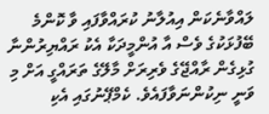ލައްވާނެކަން އިއުލާނު ކުރައްވާފައި ވާ ކޮންމެ ބޭފުޅަކުގެ ވެސް އާ އުންމީދަކާ އެކު ރައްޔިރުންނާ ގުޅިގެން ރާއްޖޭގެ ވެރިރަށް މާލޭގެ ތަރައްގީ އަށް މި ވަނީ ނިކުންނަވާފައެވެ. ކެމްޕޭނުގައި އެކި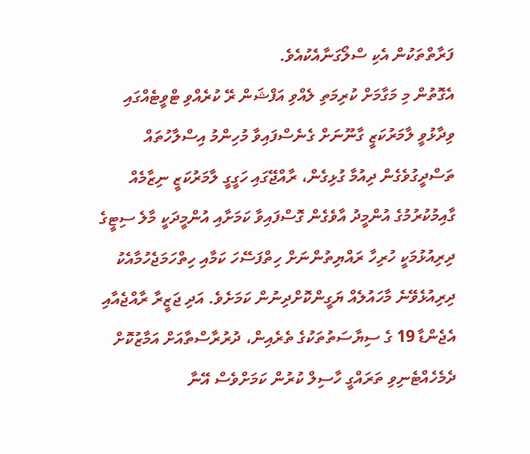ފަރާތްތަކުން އެކި ސްލޯގަނާއެކުއެވެ.
އެގޮތުން މި މަގާމަށް ކުރިމަތި ލެއްވި އަފްޝަން ރޭ ކުރެއްވި ޓްވީޓެއްގައި ވިދާޅުވީ ލާމަރުކަޒީ ގާނޫނަށް ގެނެސްފައިވާ މުހިންމު އިސްލާހުތައް ތަސްދީގުވެގެން ދިއުމާ ގުޅިގެން، ރާއްޖޭގައި ހަގީގީ ލާމަރުކަޒީ ނިޒާމެއް ގާއިމުކުރުމުގެ އުންމީދު އާވެގެން ގޮސްފައިވާ ކަމަށާއި އުންމީދަކީ މާލެ ސިޓީގެ ދިރިއުޅުމަކީ ހުރިހާ ރައްޔިތުންނަށް ހިތްފަސޭހަ ކަމާއި ހިތްހަމަޖެހުމާއެކު ދިރިއުޅެވޭނެ މާހައުލެއް ޔަގީންކޮށްދިނުން ކަމަށެވެ. އަދި ޖަޒީރާ ރާއްޖެއާއި އެޖެންޑާ 19 ގެ ސިޔާސަތުތަކުގެ ތެރެއިން، ދުރުރާސްތާއަށް އަމާޒުކޮށް ދެމެހެއްޓެނިވި ތަރައްގީ ހާސިލް ކުރުން ކަމަށްވެސް އޭނާ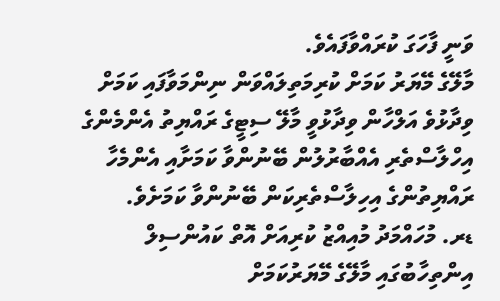ވަނީ ފާހަގަ ކުރައްވާފައެވެ.
މާލޭގެ މޭޔަރު ކަމަށް ކުރިމަތިލައްވަން ނިންމަވާފައި ކަމަށް ވިދާޅުވެ އަލްހާން ވިދާޅުވީ މާލޭ ސިޓީގެ ރައްޔިތު އެންމެންގެ އިހްލާސްތެރި އެއްބާރުލުން ބޭނުންވާ ކަމަށާއި އެންމެހާ ރައްޔިތުންގެ އިހިލާސްތެރިކަން ބޭނުންވާ ކަމަށެވެ.
ޑރ. މުހައްމަދު މުއިއްޒު ކުރިއަށް އޮތް ކައުންސިލް އިންތިހާބުގައި މާލޭގެ މޭޔަރުކަމަށް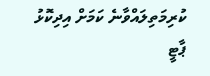ކުރިމަތިލައްވާނެ ކަމަށް އިދިކޮޅު ޕާޓީ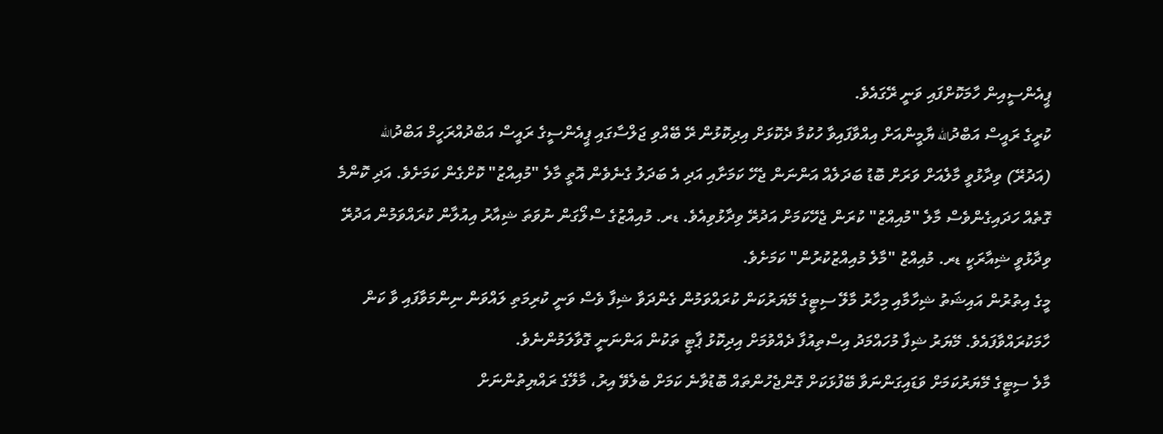ޕީއެންސީއިން ހާމަކޮށްފައި ވަނީ ރޭގައެވެ.
ކުރީގެ ރައީސް އަބްދުالله ޔާމީންއަށް އިއްވާފައިވާ ހުކުމާ ދެކޮޅަށް އިދިކޮޅުން ރޭ ބޭއްވި ޖަލްސާގައި ޕީއެންސީގެ ރައީސް އަބްދުއްރަހީމް އަބްދުالله (އަދުރޭ) ވިދާޅުވީ މާލެއަށް ވަރަށް ބޮޑު ބަދަލެއް އަންނަން ޖެހޭ ކަމަށާއި އަދި އެ ބަދަލު ގެނެވެން އޮތީ މާލެ "މުއިއްޒު" ކޮށްގެން ކަމަށެވެ. އަދި ކޮންމެ ގޮތެއް ހަދައިގެންވެސް މާލެ "މުއިއްޒު" ކުރަން ޖެހޭކަމަށް އަދުރޭ ވިދާޅުވިއެވެ. ޑރ. މުއިއްޒުގެ ސްލޯގަން ނުވަތަ ޝިއާރު އިއުލާން ކުރައްވަމުން އަދުރޭ ވިދާޅުވީ ޝިއާރަކީ ޑރ. މުއިއްޒު "މާލެ މުއިއްޒުކުރުން" ކަމަށެވެ.
މީގެ އިތުރުން އައިޝަތު ޝިހާމާއި މިހާރު މާލޭ ސިޓީގެ މޭޔަރުކަން ކުރައްވަމުން ގެންދަވާ ޝިފާ ވެސް ވަނީ ކުރިމަތި ލައްވަން ނިންމަވާފައި ވާ ކަން ހާމަކުރައްވާފައެވެ. މޭޔަރު ޝިފާ މުހައްމަދު އިސްތިއުފާ ދެއްވުމަށް އިދިކޮޅު ޕާޓީ ތަކުން އަންނަނީ ގޮވާލަމުންނެވެ.
މާލެ ސިޓީގެ މޭޔަރުކަމަށް ވަޑައިގަންނަވާ ބޭފުޅަކަށް ގޮންޖެހުންތައް ބޮޑުވާނެ ކަމަށް ބެލެވޭ އިރު، މާލޭގެ ރައްޔިތުންނަށް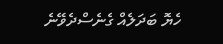ހެޔޮ ބަދަލެއް ގެނެސްދެވޭނެ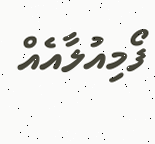ފޯމިއުލާއެއް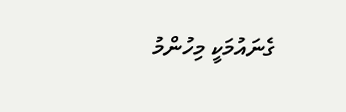ގެނައުމަކީ މިހުންމު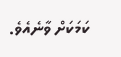ކަމަކަށް ވާނެއެވެ.